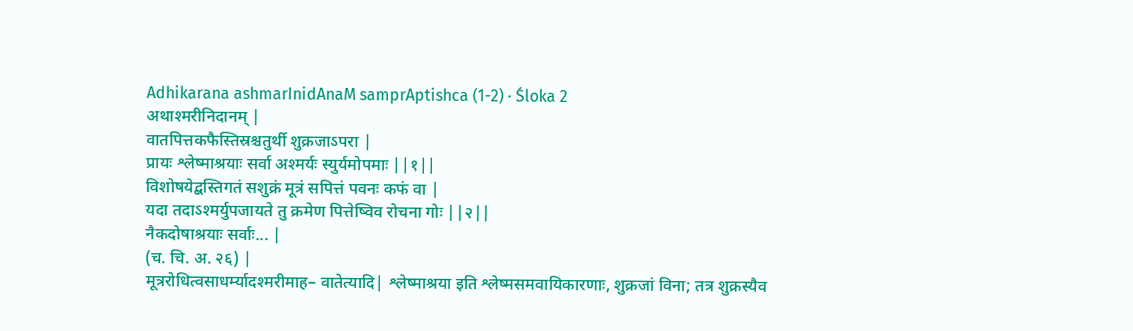Adhikarana ashmarInidAnaM samprAptishca (1-2) · Śloka 2
अथाश्मरीनिदानम् |
वातपित्तकफैस्तिस्रश्चतुर्थी शुक्रजाऽपरा |
प्रायः श्लेष्माश्रयाः सर्वा अश्मर्यः स्युर्यमोपमाः ||१||
विशोषयेद्बस्तिगतं सशुक्रं मूत्रं सपित्तं पवनः कफं वा |
यदा तदाऽश्मर्युपजायते तु क्रमेण पित्तेष्विव रोचना गोः ||२||
नैकदोषाश्रयाः सर्वाः... |
(च. चि. अ. २६) |
मूत्ररोधित्वसाधर्म्यादश्मरीमाह– वातेत्यादि| श्लेष्माश्रया इति श्लेष्मसमवायिकारणाः, शुक्रजां विना; तत्र शुक्रस्यैव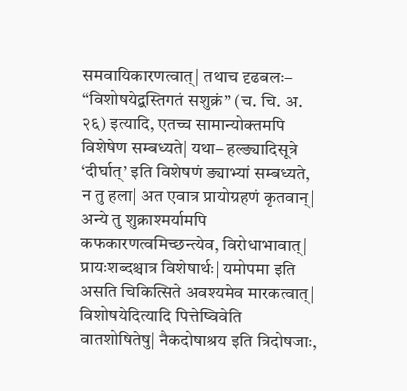समवायिकारणत्वात्| तथाच दृढबलः– “विशोषयेद्बस्तिगतं सशुक्रं” (च. चि. अ. २६) इत्यादि, एतच्च सामान्योक्तमपि विशेषेण सम्बध्यते| यथा– हल्ङ्यादिसूत्रे ‘दीर्घात्’ इति विशेषणं ङ्याभ्यां सम्बध्यते, न तु हला| अत एवात्र प्रायोग्रहणं कृतवान्| अन्ये तु शुक्राश्मर्यामपि कफकारणत्वमिच्छन्त्येव, विरोधाभावात्| प्रायःशब्दश्चात्र विशेषार्थः| यमोपमा इति असति चिकित्सिते अवश्यमेव मारकत्वात्| विशोषयेदित्यादि पित्तेष्विवेति वातशोषितेषु| नैकदोषाश्रय इति त्रिदोषजाः,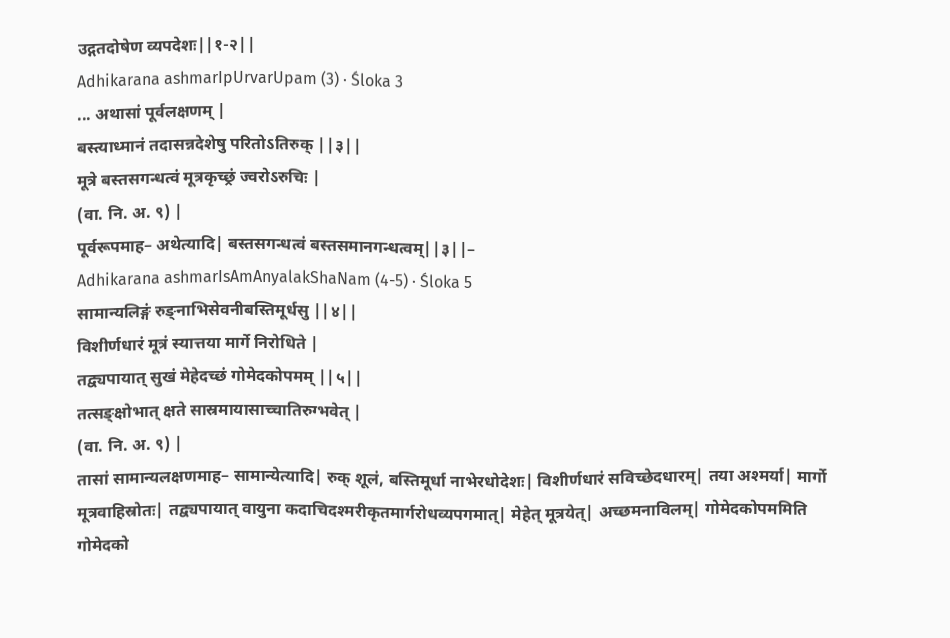उद्गतदोषेण व्यपदेशः||१-२||
Adhikarana ashmarIpUrvarUpam (3) · Śloka 3
... अथासां पूर्वलक्षणम् |
बस्त्याध्मानं तदासन्नदेशेषु परितोऽतिरुक् ||३||
मूत्रे बस्तसगन्धत्वं मूत्रकृच्छ्रं ज्वरोऽरुचिः |
(वा. नि. अ. ९) |
पूर्वरूपमाह– अथेत्यादि| बस्तसगन्धत्वं बस्तसमानगन्धत्वम्||३||–
Adhikarana ashmarIsAmAnyalakShaNam (4-5) · Śloka 5
सामान्यलिङ्गं रुङ्नाभिसेवनीबस्तिमूर्धसु ||४||
विशीर्णधारं मूत्रं स्यात्तया मार्गे निरोधिते |
तद्व्यपायात् सुखं मेहेदच्छं गोमेदकोपमम् ||५||
तत्सङ्क्षोभात् क्षते सास्रमायासाच्चातिरुग्भवेत् |
(वा. नि. अ. ९) |
तासां सामान्यलक्षणमाह– सामान्येत्यादि| रुक् शूलं, बस्तिमूर्धा नाभेरधोदेशः| विशीर्णधारं सविच्छेदधारम्| तया अश्मर्या| मार्गो मूत्रवाहिस्रोतः| तद्व्यपायात् वायुना कदाचिदश्मरीकृतमार्गरोधव्यपगमात्| मेहेत् मूत्रयेत्| अच्छमनाविलम्| गोमेदकोपममिति गोमेदको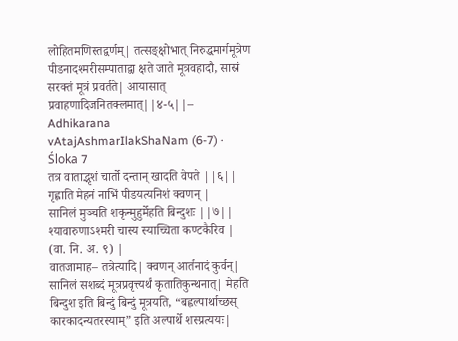लोहितमणिस्तद्वर्णम्| तत्सङ्क्षोभात् निरुद्धमार्गमूत्रेण पीडनादश्मरीसम्पाताद्वा क्षते जाते मूत्रवहादौ, सास्रं सरक्तं मूत्रं प्रवर्तते| आयासात् प्रवाहणादिजनितक्लमात्||४-५||–
Adhikarana vAtajAshmarIlakShaNam (6-7) · Śloka 7
तत्र वाताद्भृशं चार्तो दन्तान् खादति वेपते ||६||
गृह्णाति मेहनं नाभिं पीडयत्यनिशं क्वणन् |
सानिलं मुञ्चति शकृन्मुहुर्मेहति बिन्दुशः ||७||
श्यावारुणाऽश्मरी चास्य स्याच्चिता कण्टकैरिव |
(वा. नि. अ. ९) |
वातजामाह– तत्रेत्यादि| क्वणन् आर्तनादं कुर्वन्| सानिलं सशब्दं मूत्रप्रवृत्त्यर्थं कृतातिकुन्थनात्| मेहति बिन्दुश इति बिन्दुं बिन्दुं मूत्रयति, “बह्वल्पार्थाच्छस् कारकादन्यतरस्याम्” इति अल्पार्थे शस्प्रत्ययः|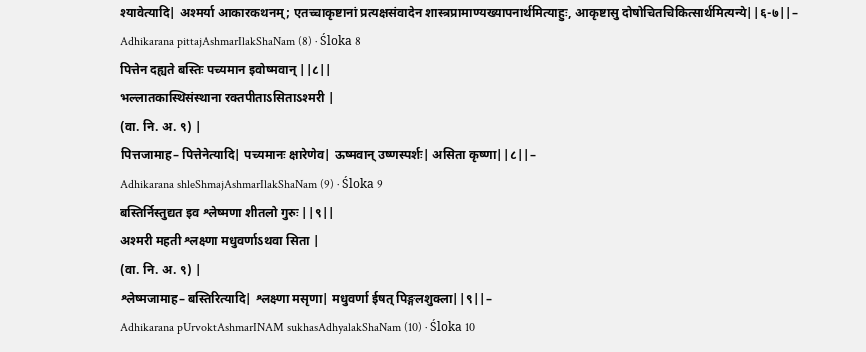श्यावेत्यादि| अश्मर्या आकारकथनम्; एतच्चाकृष्टानां प्रत्यक्षसंवादेन शास्त्रप्रामाण्यख्यापनार्थमित्याहुः, आकृष्टासु दोषोचितचिकित्सार्थमित्यन्ये||६-७||–
Adhikarana pittajAshmarIlakShaNam (8) · Śloka 8
पित्तेन दह्यते बस्तिः पच्यमान इवोष्मवान् ||८||
भल्लातकास्थिसंस्थाना रक्तपीताऽसिताऽश्मरी |
(वा. नि. अ. ९) |
पित्तजामाह– पित्तेनेत्यादि| पच्यमानः क्षारेणेव| ऊष्मवान् उष्णस्पर्शः| असिता कृष्णा||८||–
Adhikarana shleShmajAshmarIlakShaNam (9) · Śloka 9
बस्तिर्निस्तुद्यत इव श्लेष्मणा शीतलो गुरुः ||९||
अश्मरी महती श्लक्ष्णा मधुवर्णाऽथवा सिता |
(वा. नि. अ. ९) |
श्लेष्मजामाह– बस्तिरित्यादि| श्लक्ष्णा मसृणा| मधुवर्णा ईषत् पिङ्गलशुक्ला||९||–
Adhikarana pUrvoktAshmarINAM sukhasAdhyalakShaNam (10) · Śloka 10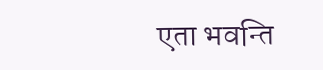एता भवन्ति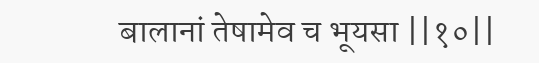बालानां तेषामेव च भूयसा ||१०||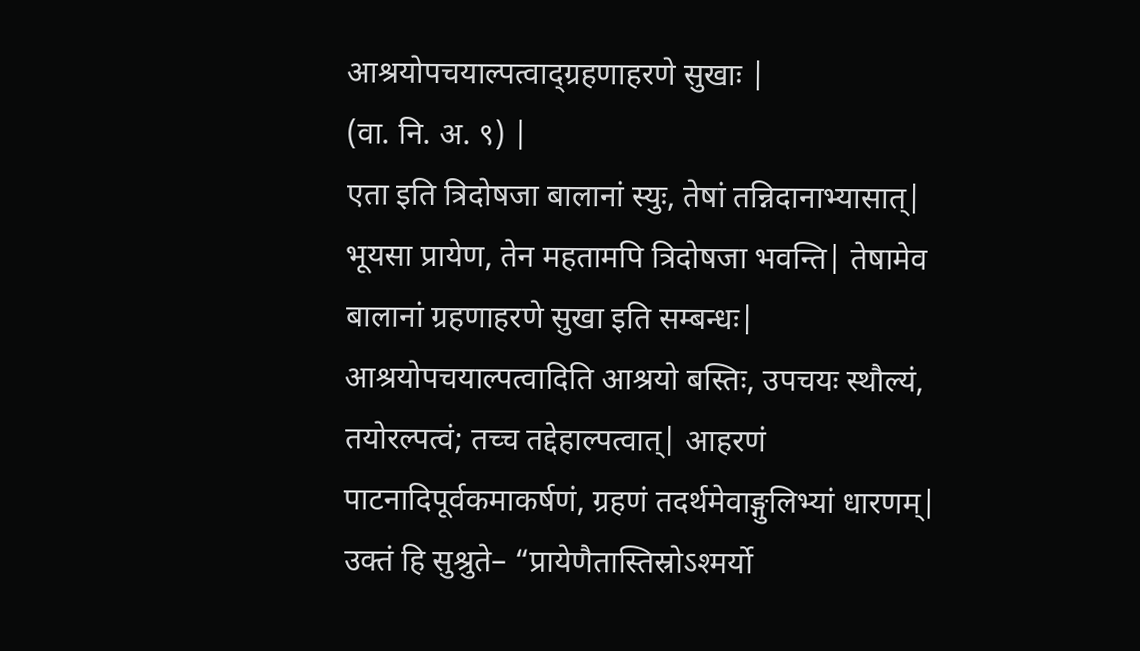आश्रयोपचयाल्पत्वाद्ग्रहणाहरणे सुखाः |
(वा. नि. अ. ९) |
एता इति त्रिदोषजा बालानां स्युः, तेषां तन्निदानाभ्यासात्| भूयसा प्रायेण, तेन महतामपि त्रिदोषजा भवन्ति| तेषामेव बालानां ग्रहणाहरणे सुखा इति सम्बन्धः| आश्रयोपचयाल्पत्वादिति आश्रयो बस्तिः, उपचयः स्थौल्यं, तयोरल्पत्वं; तच्च तद्देहाल्पत्वात्| आहरणं पाटनादिपूर्वकमाकर्षणं, ग्रहणं तदर्थमेवाङ्गुलिभ्यां धारणम्| उक्तं हि सुश्रुते– “प्रायेणैतास्तिस्रोऽश्मर्यो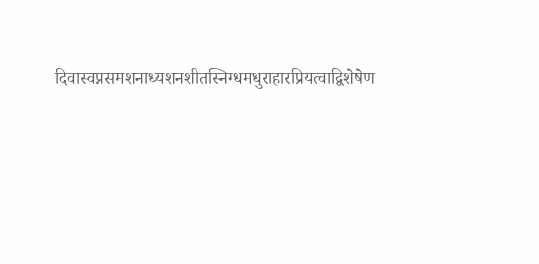दिवास्वप्नसमशनाध्यशनशीतस्निग्धमधुराहारप्रियत्वाद्विशेषेण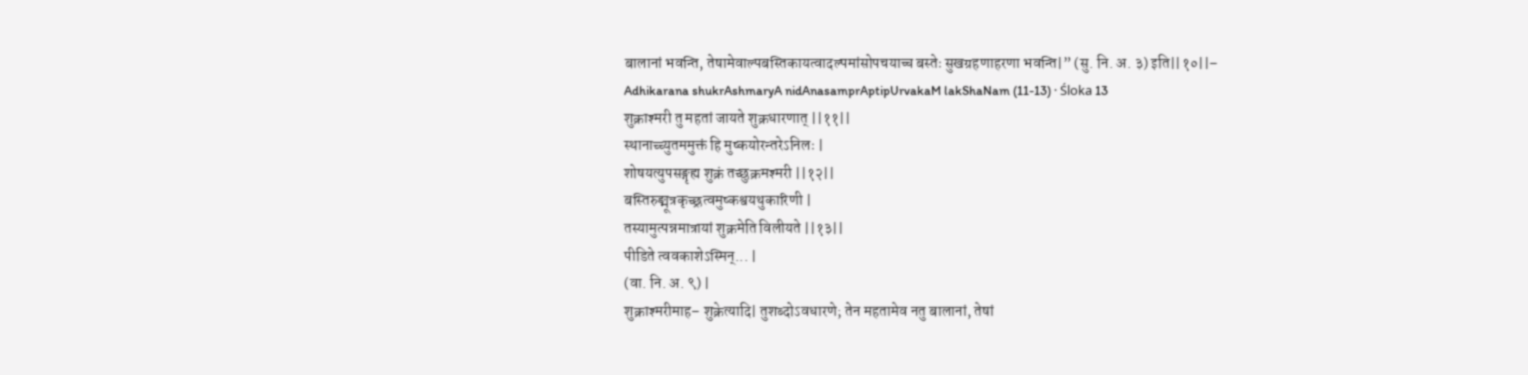बालानां भवन्ति, तेषामेवाल्पबस्तिकायत्वादल्पमांसोपचयाच्च बस्तेः सुखग्रहणाहरणा भवन्ति|” (सु. नि. अ. ३) इति||१०||–
Adhikarana shukrAshmaryA nidAnasamprAptipUrvakaM lakShaNam (11-13) · Śloka 13
शुक्राश्मरी तु महतां जायते शुक्रधारणात् ||११||
स्थानाच्च्युतममुक्तं हि मुष्कयोरन्तरेऽनिलः |
शोषयत्युपसङ्गृह्य शुक्रं तच्छुक्रमश्मरी ||१२||
बस्तिरुङ्मूत्रकृच्छ्रत्वमुष्कश्वयथुकारिणी |
तस्यामुत्पन्नमात्रायां शुक्रमेति विलीयते ||१३||
पीडिते त्ववकाशेऽस्मिन्... |
(वा. नि. अ. ९) |
शुक्राश्मरीमाह– शुक्रेत्यादि| तुशब्दोऽवधारणे; तेन महतामेव नतु बालानां, तेषां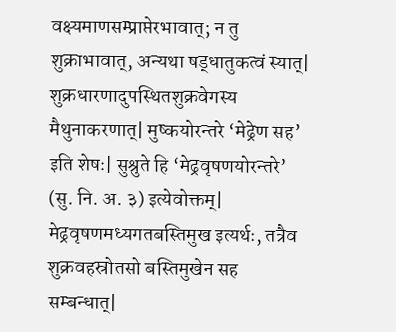वक्ष्यमाणसम्प्राप्तेरभावात्; न तु शुक्राभावात्, अन्यथा षड्धातुकत्वं स्यात्| शुक्रधारणादुपस्थितशुक्रवेगस्य मैथुनाकरणात्| मुष्कयोरन्तरे ‘मेढ्रेण सह’ इति शेषः| सुश्रुते हि ‘मेढ्रवृषणयोरन्तरे’ (सु. नि. अ. ३) इत्येवोक्तम्| मेढ्रवृषणमध्यगतबस्तिमुख इत्यर्थः, तत्रैव शुक्रवहस्रोतसो बस्तिमुखेन सह सम्बन्धात्|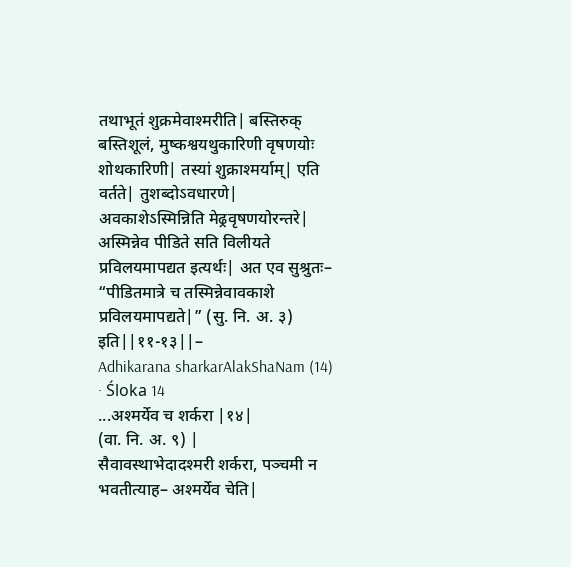तथाभूतं शुक्रमेवाश्मरीति| बस्तिरुक् बस्तिशूलं, मुष्कश्वयथुकारिणी वृषणयोः शोथकारिणी| तस्यां शुक्राश्मर्याम्| एति वर्तते| तुशब्दोऽवधारणे| अवकाशेऽस्मिन्निति मेढ्रवृषणयोरन्तरे| अस्मिन्नेव पीडिते सति विलीयते प्रविलयमापद्यत इत्यर्थः| अत एव सुश्रुतः– “पीडितमात्रे च तस्मिन्नेवावकाशे प्रविलयमापद्यते|” (सु. नि. अ. ३) इति||११-१३||–
Adhikarana sharkarAlakShaNam (14) · Śloka 14
...अश्मर्येव च शर्करा |१४|
(वा. नि. अ. ९) |
सैवावस्थाभेदादश्मरी शर्करा, पञ्चमी न भवतीत्याह– अश्मर्येव चेति|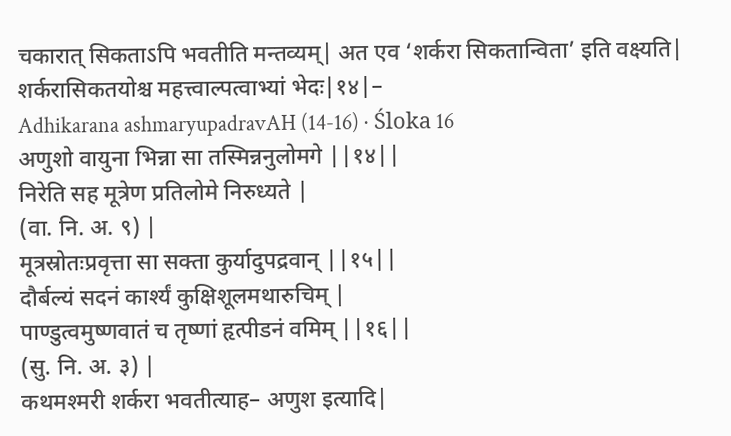चकारात् सिकताऽपि भवतीति मन्तव्यम्| अत एव ‘शर्करा सिकतान्विता’ इति वक्ष्यति| शर्करासिकतयोश्च महत्त्वाल्पत्वाभ्यां भेदः|१४|–
Adhikarana ashmaryupadravAH (14-16) · Śloka 16
अणुशो वायुना भिन्ना सा तस्मिन्ननुलोमगे ||१४||
निरेति सह मूत्रेण प्रतिलोमे निरुध्यते |
(वा. नि. अ. ९) |
मूत्रस्रोतःप्रवृत्ता सा सक्ता कुर्यादुपद्रवान् ||१५||
दौर्बल्यं सदनं कार्श्यं कुक्षिशूलमथारुचिम् |
पाण्डुत्वमुष्णवातं च तृष्णां हृत्पीडनं वमिम् ||१६||
(सु. नि. अ. ३) |
कथमश्मरी शर्करा भवतीत्याह– अणुश इत्यादि|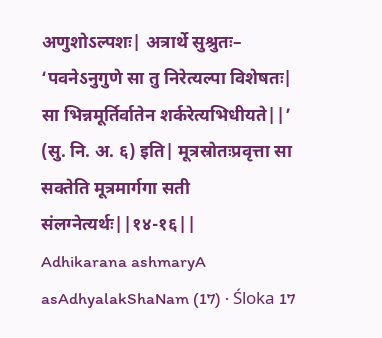अणुशोऽल्पशः| अत्रार्थे सुश्रुतः– ‘पवनेऽनुगुणे सा तु निरेत्यल्पा विशेषतः| सा भिन्नमूर्तिर्वातेन शर्करेत्यभिधीयते||’ (सु. नि. अ. ६) इति| मूत्रस्रोतःप्रवृत्ता सा सक्तेति मूत्रमार्गगा सती संलग्नेत्यर्थः||१४-१६||
Adhikarana ashmaryA asAdhyalakShaNam (17) · Śloka 17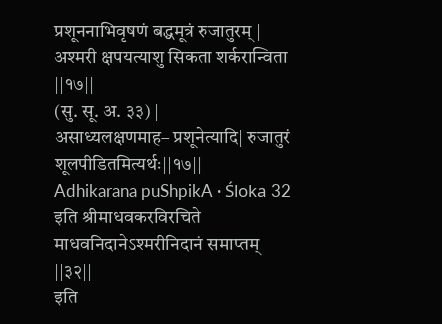प्रशूननाभिवृषणं बद्धमूत्रं रुजातुरम् |
अश्मरी क्षपयत्याशु सिकता शर्करान्विता ||१७||
(सु. सू. अ. ३३) |
असाध्यलक्षणमाह– प्रशूनेत्यादि| रुजातुरं शूलपीडितमित्यर्थः||१७||
Adhikarana puShpikA · Śloka 32
इति श्रीमाधवकरविरचिते माधवनिदानेऽश्मरीनिदानं समाप्तम् ||३२||
इति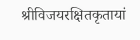श्रीविजयरक्षितकृतायां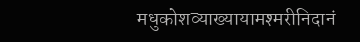मधुकोशव्याख्यायामश्मरीनिदानं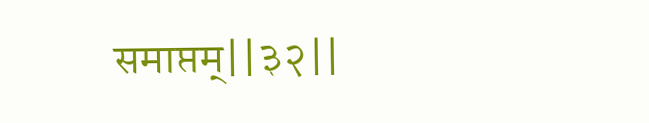समाप्तम्||३२||